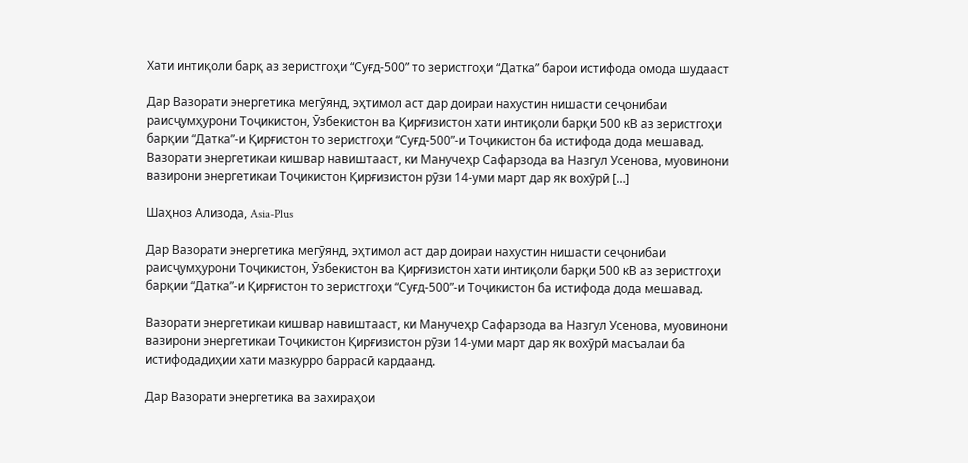Хати интиқоли барқ аз зеристгоҳи “Суғд-500” то зеристгоҳи “Датка” барои истифода омода шудааст

Дар Вазорати энергетика мегӯянд, эҳтимол аст дар доираи нахустин нишасти сеҷонибаи раисҷумҳурони Тоҷикистон, Ӯзбекистон ва Қирғизистон хати интиқоли барқи 500 кВ аз зеристгоҳи барқии “Датка”-и Қирғистон то зеристгоҳи “Суғд-500”-и Тоҷикистон ба истифода дода мешавад. Вазорати энергетикаи кишвар навиштааст, ки Манучеҳр Сафарзода ва Назгул Усенова, муовинони вазирони энергетикаи Тоҷикистон Қирғизистон рӯзи 14-уми март дар як вохӯрӣ […]

Шаҳноз Ализода, Asia-Plus

Дар Вазорати энергетика мегӯянд, эҳтимол аст дар доираи нахустин нишасти сеҷонибаи раисҷумҳурони Тоҷикистон, Ӯзбекистон ва Қирғизистон хати интиқоли барқи 500 кВ аз зеристгоҳи барқии “Датка”-и Қирғистон то зеристгоҳи “Суғд-500”-и Тоҷикистон ба истифода дода мешавад.

Вазорати энергетикаи кишвар навиштааст, ки Манучеҳр Сафарзода ва Назгул Усенова, муовинони вазирони энергетикаи Тоҷикистон Қирғизистон рӯзи 14-уми март дар як вохӯрӣ масъалаи ба истифодадиҳии хати мазкурро баррасӣ кардаанд.

Дар Вазорати энергетика ва захираҳои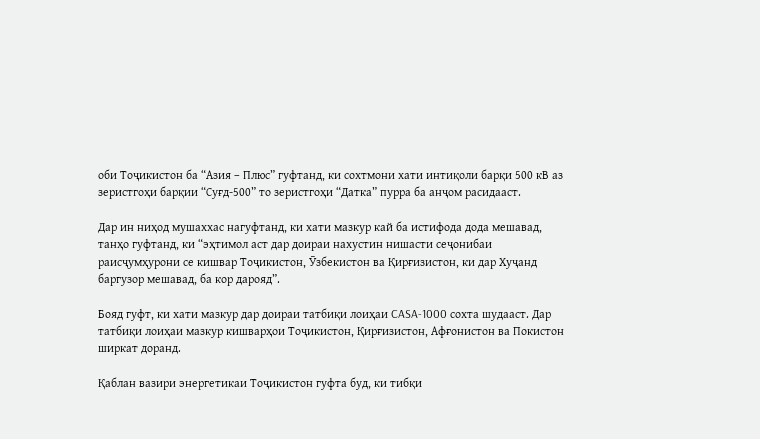оби Тоҷикистон ба “Азия – Плюс” гуфтанд, ки сохтмони хати интиқоли барқи 500 кВ аз зеристгоҳи барқии “Суғд-500” то зеристгоҳи “Датка” пурра ба анҷом расидааст.

Дар ин ниҳод мушаххас нагуфтанд, ки хати мазкур кай ба истифода дода мешавад, танҳо гуфтанд, ки “эҳтимол аст дар доираи нахустин нишасти сеҷонибаи раисҷумҳурони се кишвар Тоҷикистон, Ӯзбекистон ва Қирғизистон, ки дар Хуҷанд баргузор мешавад, ба кор дарояд”.

Бояд гуфт, ки хати мазкур дар доираи татбиқи лоиҳаи CASA-1000 сохта шудааст. Дар татбиқи лоиҳаи мазкур кишварҳои Тоҷикистон, Қирғизистон, Афғонистон ва Покистон ширкат доранд.

Қаблан вазири энергетикаи Тоҷикистон гуфта буд, ки тибқи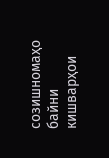созишномаҳо байни кишварҳои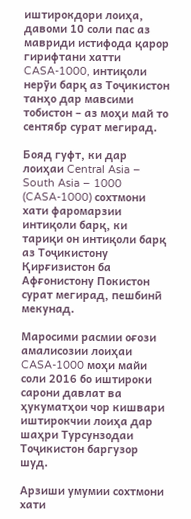иштирокдори лоиҳа, давоми 10 соли пас аз мавриди истифода қарор гирифтани хатти CASA-1000, интиқоли нерӯи барқ аз Тоҷикистон танҳо дар мавсими тобистон – аз моҳи май то сентябр сурат мегирад.

Бояд гуфт, ки дар лоиҳаи Central Asia – South Asia – 1000 (CASA-1000) сохтмони хати фаромарзии интиқоли барқ, ки тариқи он интиқоли барқ аз Тоҷикистону Қирғизистон ба Афғонистону Покистон сурат мегирад, пешбинӣ мекунад.

Маросими расмии оғози амалисозии лоиҳаи CASA-1000 моҳи майи соли 2016 бо иштироки сарони давлат ва ҳукуматҳои чор кишвари иштирокчии лоиҳа дар шаҳри Турсунзодаи Тоҷикистон баргузор шуд.

Арзиши умумии сохтмони хати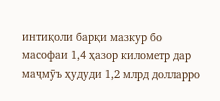интиқоли барқи мазкур бо масофаи 1,4 ҳазор километр дар маҷмӯъ ҳудуди 1,2 млрд долларро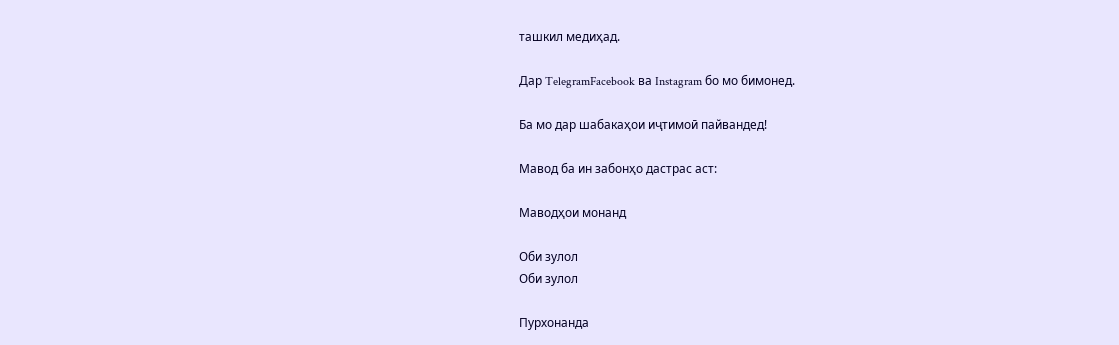ташкил медиҳад.

Дар TelegramFacebook ва Instagram бо мо бимонед.

Ба мо дар шабакаҳои иҷтимоӣ пайвандед!

Мавод ба ин забонҳо дастрас аст:

Маводҳои монанд

Оби зулол
Оби зулол

Пурхонанда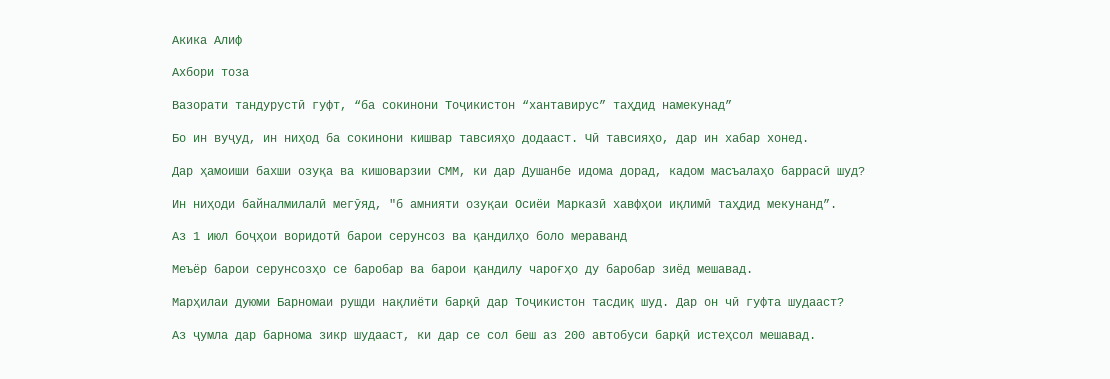Акика Алиф

Ахбори тоза

Вазорати тандурустӣ гуфт, “ба сокинони Тоҷикистон “хантавирус” таҳдид намекунад”

Бо ин вуҷуд, ин ниҳод ба сокинони кишвар тавсияҳо додааст. Чӣ тавсияҳо, дар ин хабар хонед.

Дар ҳамоиши бахши озуқа ва кишоварзии СММ, ки дар Душанбе идома дорад, кадом масъалаҳо баррасӣ шуд?

Ин ниҳоди байналмилалӣ мегӯяд, "б амнияти озуқаи Осиёи Марказӣ хавфҳои иқлимӣ таҳдид мекунанд”.

Аз 1 июл боҷҳои воридотӣ барои серунсоз ва қандилҳо боло мераванд

Меъёр барои серунсозҳо се баробар ва барои қандилу чароғҳо ду баробар зиёд мешавад.

Марҳилаи дуюми Барномаи рушди нақлиёти барқӣ дар Тоҷикистон тасдиқ шуд. Дар он чӣ гуфта шудааст?

Аз ҷумла дар барнома зикр шудааст, ки дар се сол беш аз 200 автобуси барқӣ истеҳсол мешавад.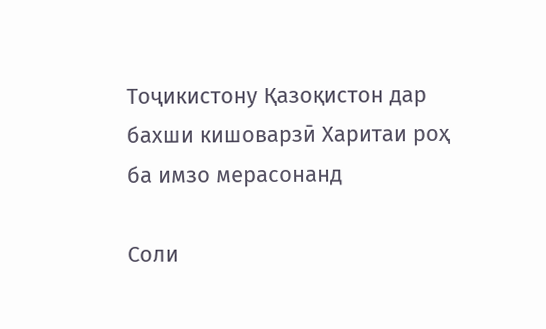Тоҷикистону Қазоқистон дар бахши кишоварзӣ Харитаи роҳ ба имзо мерасонанд

Соли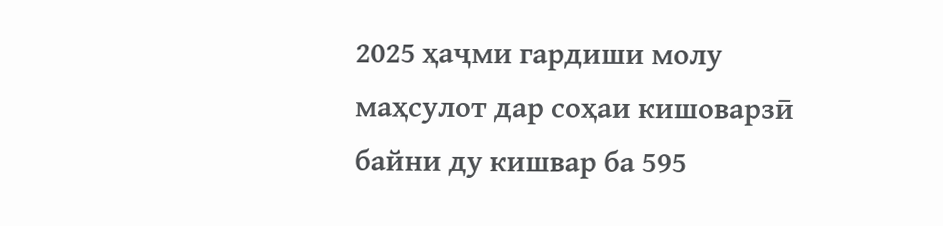2025 ҳаҷми гардиши молу маҳсулот дар соҳаи кишоварзӣ байни ду кишвар ба 595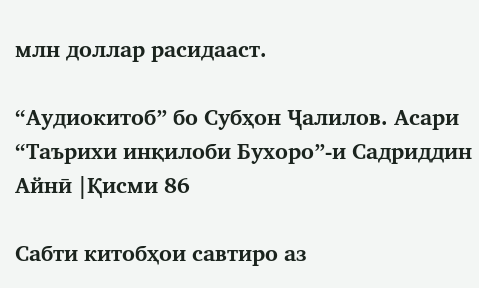млн доллар расидааст.

“Аудиокитоб” бо Субҳон Ҷалилов. Асари “Таърихи инқилоби Бухоро”-и Садриддин Айнӣ |Қисми 86

Cабти китобҳои савтиро аз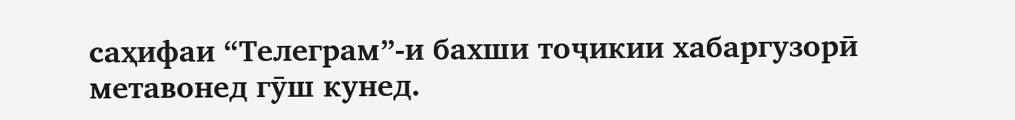саҳифаи “Телеграм”-и бахши тоҷикии хабаргузорӣ метавонед гӯш кунед.